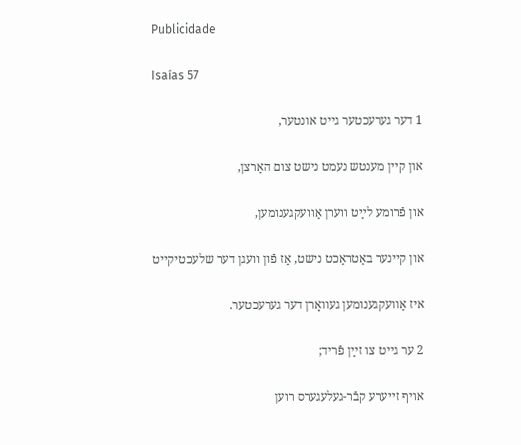Publicidade

Isaías 57

1 דער גערעכטער גײט אונטער,

און קײן מענטש נעמט נישט צום האַרצן,

און פֿרומע לײַט װערן אַװעקגענומען,

און קײנער באַטראַכט נישט, אַז פֿון װעגן דער שלעכטיקײט

איז אַװעקגענומען געװאָרן דער גערעכטער.

2 ער גײט צו זײַן פֿריד;

אױף זײערע קבֿר-געלעגערס רוען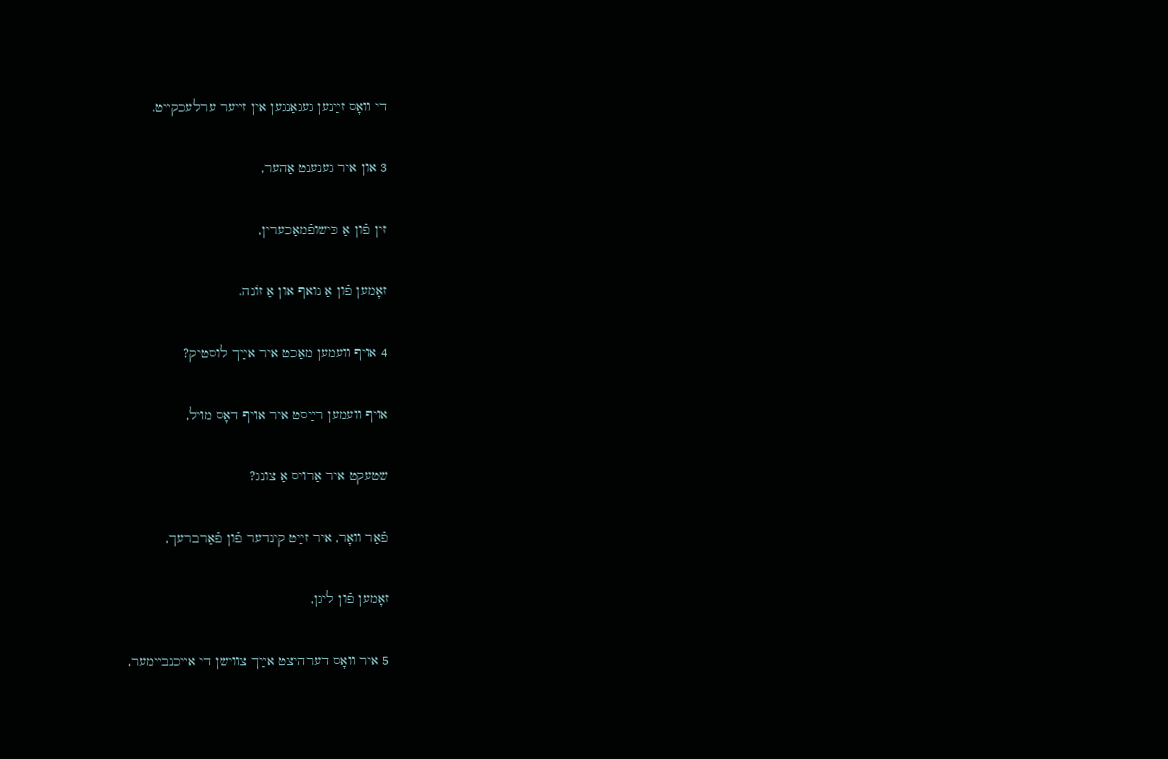די װאָס זײַנען געגאַנגען אין זײער ערלעכקײט.

3 און איר גענענט אַהער,

זין פֿון אַ כּישופֿמאַכערין,

זאָמען פֿון אַ נואף און אַ זוֹנה.

4 אױף װעמען מאַכט איר אײַך לוסטיק?

אױף װעמען רײַסט איר אױף דאָס מױל,

שטעקט איר אַרױס אַ צונג?

פֿאַר װאָר, איר זײַט קינדער פֿון פֿאַרברעך,

זאָמען פֿון ליגן,

5 איר װאָס דערהיצט אײַך צװישן די אײכנבײמער,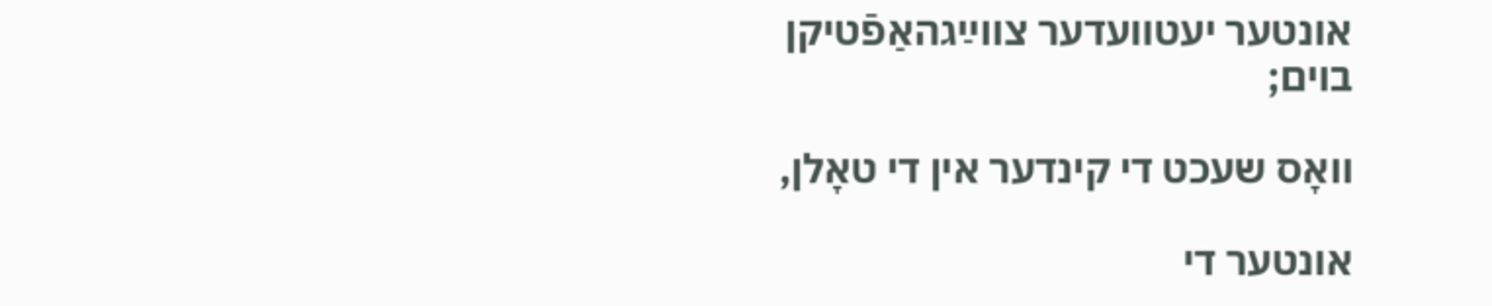אונטער יעטװעדער צװײַגהאַפֿטיקן בױם;

װאָס שעכט די קינדער אין די טאָלן,

אונטער די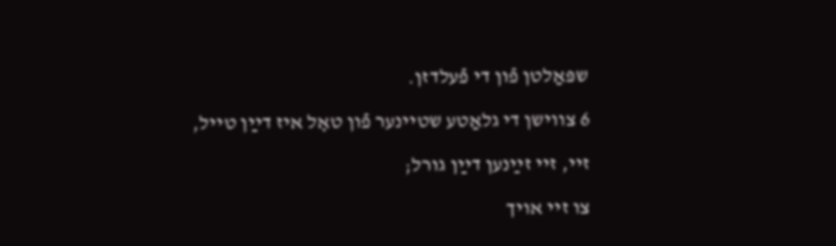שפּאַלטן פֿון די פֿעלדזן.

6 צװישן די גלאַטע שטײנער פֿון טאָל איז דײַן טײל,

זײ, זײ זײַנען דײַן גורל;

צו זײ אױך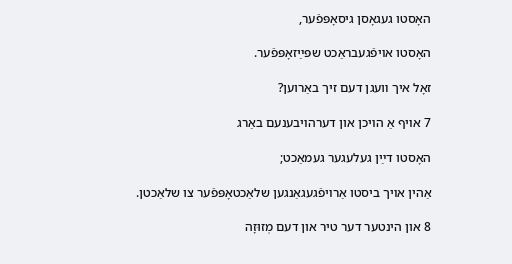האָסטו געגאָסן גיסאָפּפֿער,

האָסטו אױפֿגעבראַכט שפּײַזאָפּפֿער.

זאָל איך װעגן דעם זיך באַרוען?

7 אױף אַ הױכן און דערהױבענעם באַרג

האָסטו דײַן געלעגער געמאַכט;

אַהין אױך ביסטו אַרױפֿגעגאַנגען שלאַכטאָפּפֿער צו שלאַכטן.

8 און הינטער דער טיר און דעם מְזוּזָה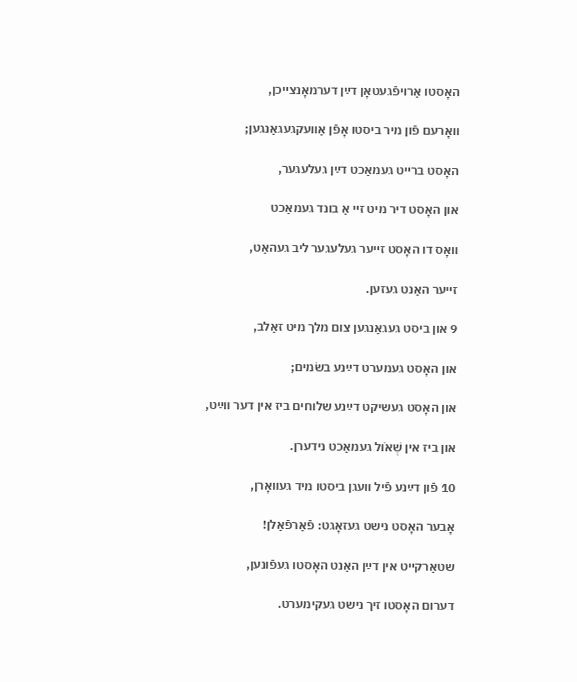האָסטו אַרױפֿגעטאָן דײַן דערמאָנצײכן,

װאָרעם פֿון מיר ביסטו אָפֿן אַװעקגעגאַנגען;

האָסט ברײט געמאַכט דײַן געלעגער,

און האָסט דיר מיט זײ אַ בונד געמאַכט

װאָס דו האָסט זײער געלעגער ליב געהאַט,

זײער האַנט געזען.

9 און ביסט געגאַנגען צום מלך מיט זאַלב,

און האָסט געמערט דײַנע בשׂמים;

און האָסט געשיקט דײַנע שלוחים ביז אין דער װײַט,

און ביז אין שְׁאֹול געמאַכט נידערן.

10 פֿון דײַנע פֿיל װעגן ביסטו מיד געװאָרן,

אָבער האָסט נישט געזאָגט: פֿאַרפֿאַלן!

שטאַרקײט אין דײַן האַנט האָסטו געפֿונען,

דערום האָסטו זיך נישט געקימערט.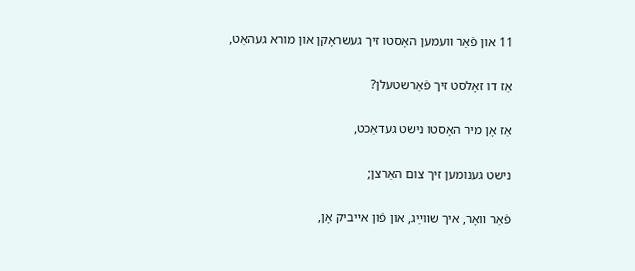11 און פֿאַר װעמען האָסטו זיך געשראָקן און מורא געהאַט,

אַז דו זאָלסט זיך פֿאַרשטעלן?

אַז אָן מיר האָסטו נישט געדאַכט,

נישט גענומען זיך צום האַרצן;

פֿאַר װאָר, איך שװײַג, און פֿון אײביק אָן,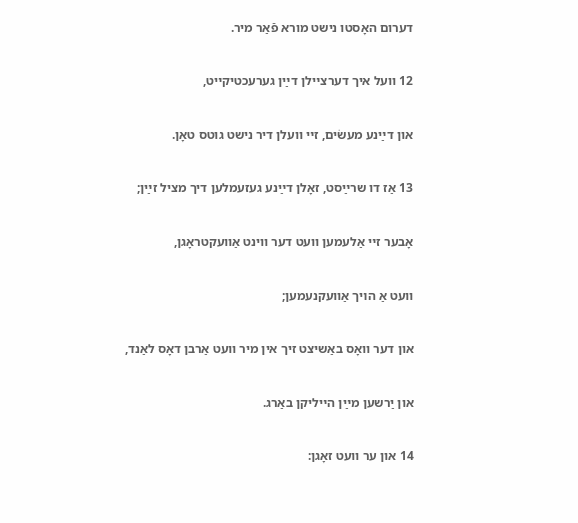דערום האָסטו נישט מורא פֿאַר מיר.

12 װעל איך דערצײלן דײַן גערעכטיקײט,

און דײַנע מעשׂים, זײ װעלן דיר נישט גוטס טאָן.

13 אַז דו שרײַסט, זאָלן דײַנע געזעמלען דיך מציל זײַן;

אָבער זײ אַלעמען װעט דער װינט אַװעקטראָגן,

װעט אַ הױך אַװעקנעמען;

און דער װאָס באַשיצט זיך אין מיר װעט אַרבן דאָס לאַנד,

און יַרשען מײַן הײליקן באַרג.

14 און ער װעט זאָגן: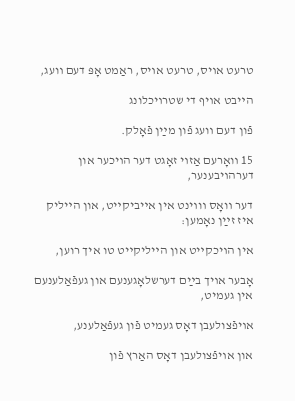טרעט אױס, טרעט אױס, ראַמט אָפּ דעם װעג,

הײבט אױף די שטרױכלונג

פֿון דעם װעג פֿון מײַן פֿאָלק.

15 װאָרעם אַזױ זאָגט דער הױכער און דערהױבענער,

דער װאָס װױנט אין אײביקײט, און הײליק איז זײַן נאָמען:

אין הױכקײט און הײליקײט טו איך רוען,

אָבער אױך בײַם דערשלאָגענעם און געפֿאַלענעם אין געמיט,

אױפֿצולעבן דאָס געמיט פֿון געפֿאַלענע,

און אױפֿצולעבן דאָס האַרץ פֿון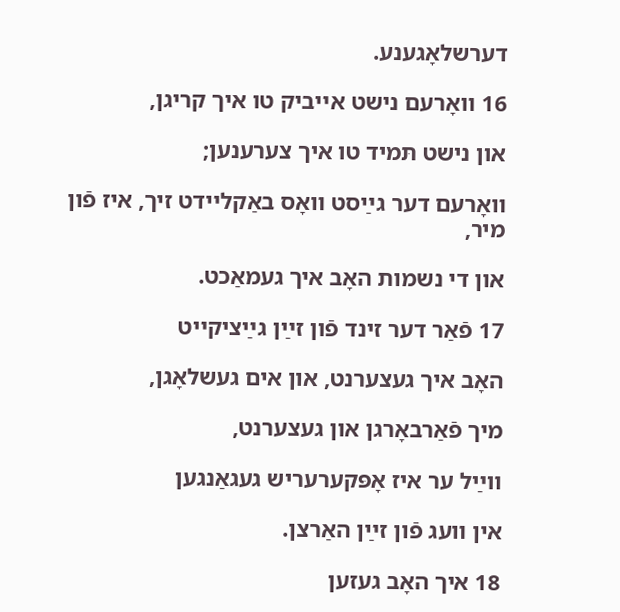דערשלאָגענע.

16 װאָרעם נישט אײביק טו איך קריגן,

און נישט תּמיד טו איך צערענען;

װאָרעם דער גײַסט װאָס באַקלײדט זיך, איז פֿון מיר,

און די נשמות האָב איך געמאַכט.

17 פֿאַר דער זינד פֿון זײַן גײַציקײט

האָב איך געצערנט, און אים געשלאָגן,

מיך פֿאַרבאָרגן און געצערנט,

װײַל ער איז אָפּקערעריש געגאַנגען

אין װעג פֿון זײַן האַרצן.

18 איך האָב געזען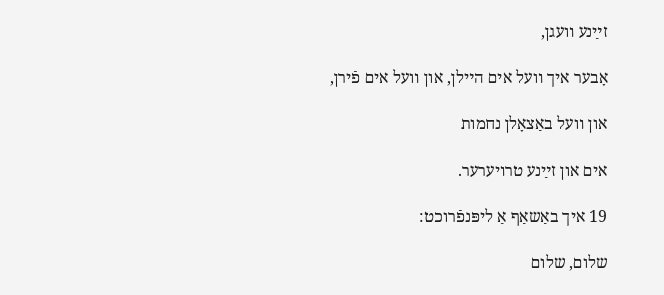זײַנע װעגן,

אָבער איך װעל אים הײלן, און װעל אים פֿירן,

און װעל באַצאָלן נחמות

אים און זײַנע טרױערער.

19 איך באַשאַף אַ ליפּנפֿרוכט:

שלום, שלום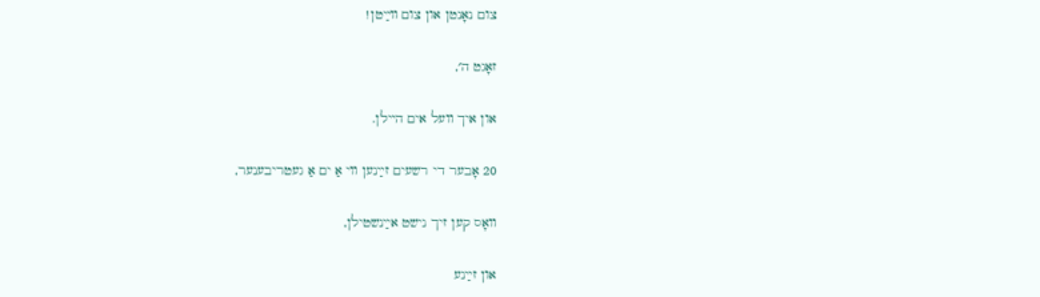צום נאָנטן און צום װײַטן!

זאָגט ה׳,

און איך װעל אים הײלן.

20 אָבער די רשעים זײַנען װי אַ ים אַ געטריבענער,

װאָס קען זיך נישט אײַנשטילן,

און זײַנע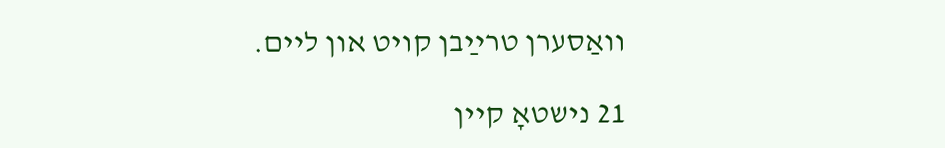װאַסערן טרײַבן קױט און לײם.

21 נישטאָ קײן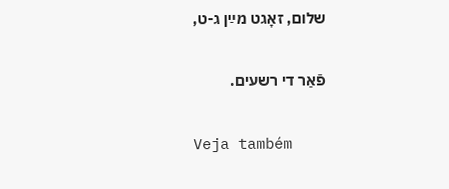שלום, זאָגט מײַן ג-ט,

פֿאַר די רשעים.

Veja também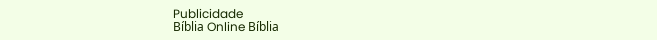Publicidade
Bíblia Online Bíblia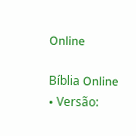Online

Bíblia Online • Versão: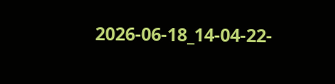2026-06-18_14-04-22-